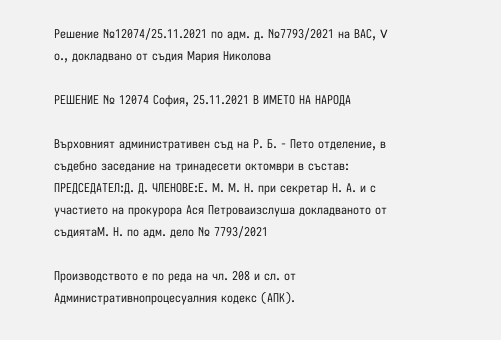Решение №12074/25.11.2021 по адм. д. №7793/2021 на ВАС, V о., докладвано от съдия Мария Николова

РЕШЕНИЕ № 12074 София, 25.11.2021 В ИМЕТО НА НАРОДА

Върховният административен съд на Р. Б. - Пето отделение, в съдебно заседание на тринадесети октомври в състав: ПРЕДСЕДАТЕЛ:Д. Д. ЧЛЕНОВЕ:Е. М. М. Н. при секретар Н. А. и с участието на прокурора Ася Петроваизслуша докладваното от съдиятаМ. Н. по адм. дело № 7793/2021

Производството е по реда на чл. 208 и сл. от Административнопроцесуалния кодекс (АПК).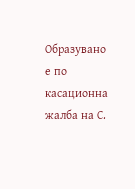Образувано е по касационна жалба на С.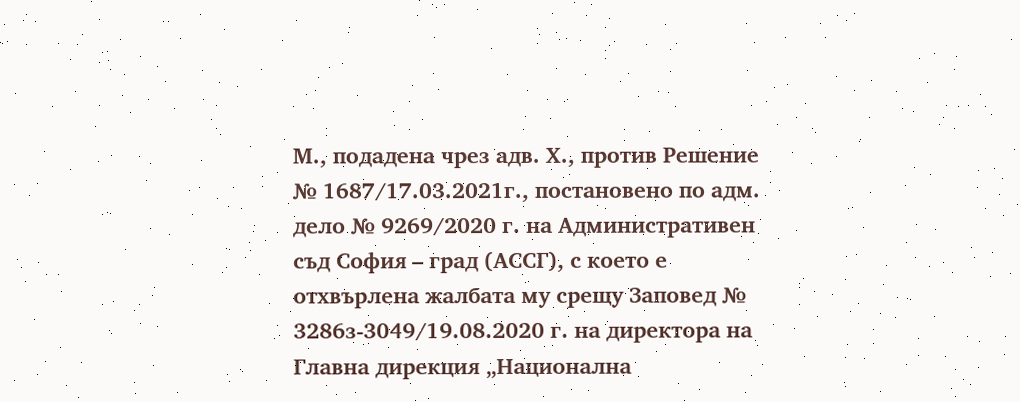М., подадена чрез адв. Х., против Решение № 1687/17.03.2021г., постановено по адм. дело № 9269/2020 г. на Административен съд София – град (АССГ), с което е отхвърлена жалбата му срещу Заповед № 3286з-3049/19.08.2020 г. на директора на Главна дирекция „Национална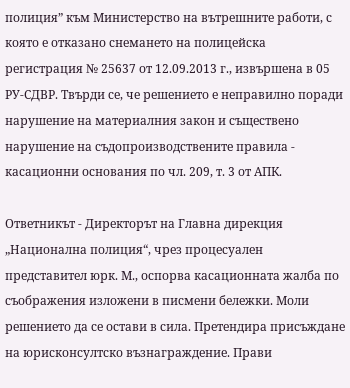полиция” към Министерство на вътрешните работи, с която е отказано снемането на полицейска регистрация № 25637 от 12.09.2013 г., извършена в 05 РУ-СДВР. Твърди се, че решението е неправилно поради нарушение на материалния закон и съществено нарушение на съдопроизводствените правила - касационни основания по чл. 209, т. 3 от АПК.

Ответникът - Директорът на Главна дирекция „Национална полиция“, чрез процесуален представител юрк. М., оспорва касационната жалба по съображения изложени в писмени бележки. Моли решението да се остави в сила. Претендира присъждане на юрисконсултско възнаграждение. Прави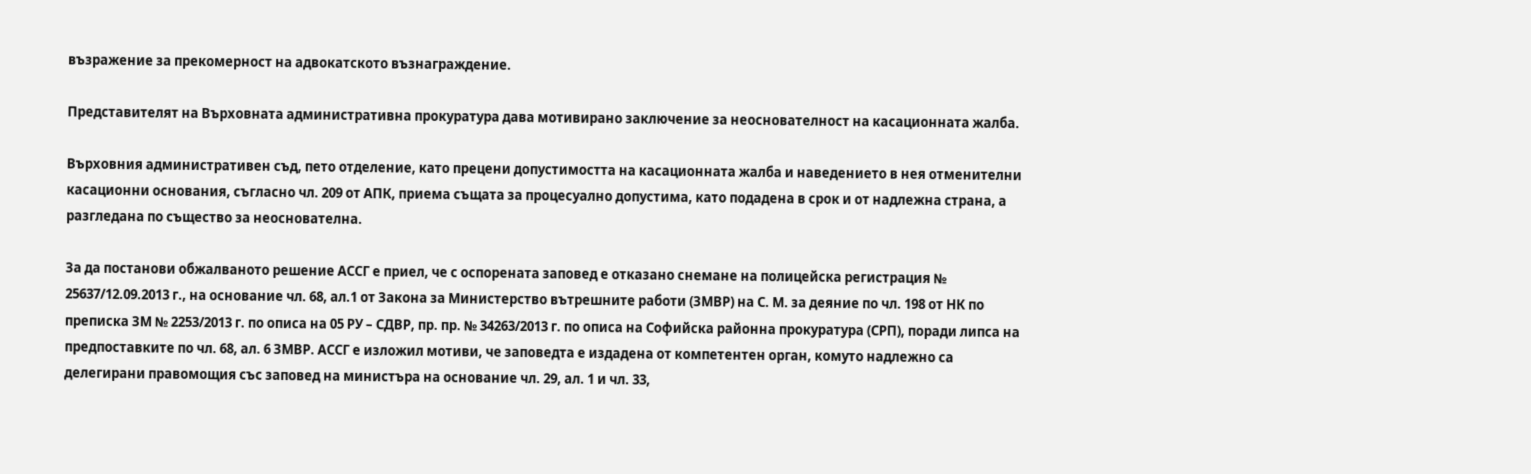възражение за прекомерност на адвокатското възнаграждение.

Представителят на Върховната административна прокуратура дава мотивирано заключение за неоснователност на касационната жалба.

Върховния административен съд, пето отделение, като прецени допустимостта на касационната жалба и наведението в нея отменителни касационни основания, съгласно чл. 209 от АПК, приема същата за процесуално допустима, като подадена в срок и от надлежна страна, а разгледана по същество за неоснователна.

За да постанови обжалваното решение АССГ е приел, че с оспорената заповед е отказано снемане на полицейска регистрация № 25637/12.09.2013 г., на основание чл. 68, ал.1 от Закона за Министерство вътрешните работи (ЗМВР) на С. М. за деяние по чл. 198 от НК по преписка ЗМ № 2253/2013 г. по описа на 05 РУ – СДВР, пр. пр. № 34263/2013 г. по описа на Софийска районна прокуратура (СРП), поради липса на предпоставките по чл. 68, ал. 6 ЗМВР. АССГ е изложил мотиви, че заповедта е издадена от компетентен орган, комуто надлежно са делегирани правомощия със заповед на министъра на основание чл. 29, ал. 1 и чл. 33,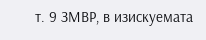т. 9 ЗМВР, в изискуемата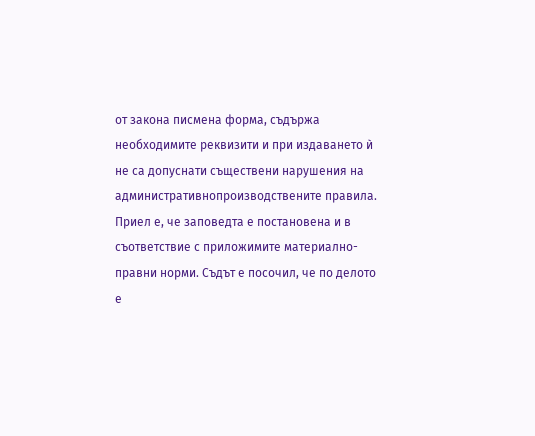от закона писмена форма, съдържа необходимите реквизити и при издаването ѝ не са допуснати съществени нарушения на административнопроизводствените правила. Приел е, че заповедта е постановена и в съответствие с приложимите материално-правни норми. Съдът е посочил, че по делото е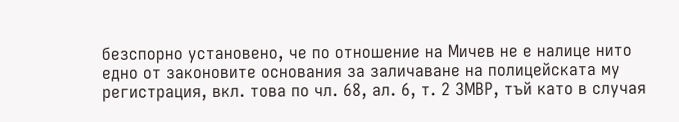безспорно установено, че по отношение на Мичев не е налице нито едно от законовите основания за заличаване на полицейската му регистрация, вкл. това по чл. 68, ал. 6, т. 2 ЗМВР, тъй като в случая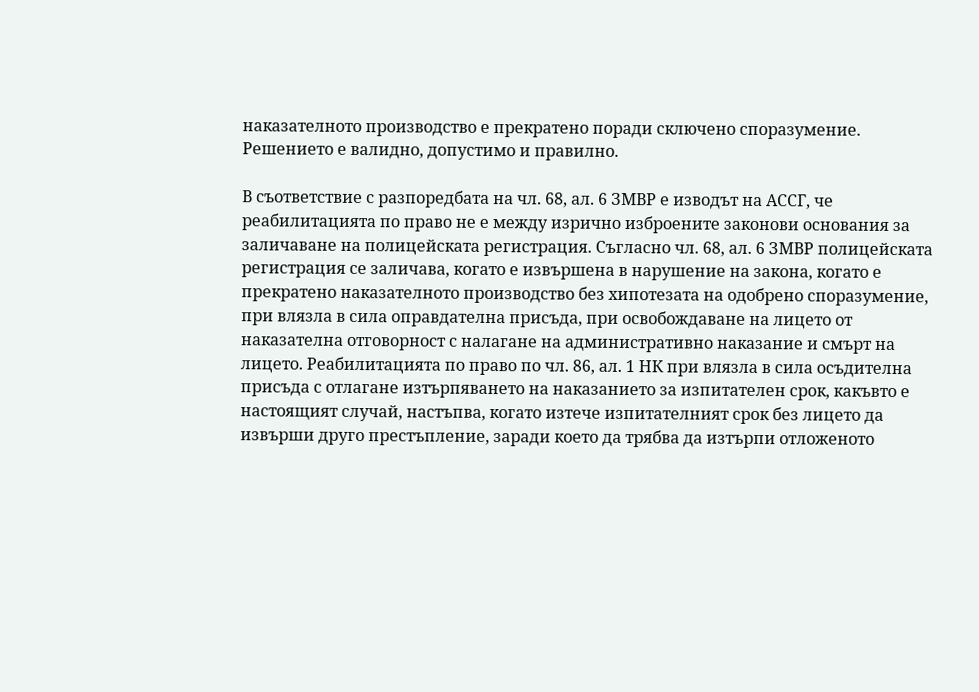наказателното производство е прекратено поради сключено споразумение. Решението е валидно, допустимо и правилно.

В съответствие с разпоредбата на чл. 68, ал. 6 ЗМВР е изводът на АССГ, че реабилитацията по право не е между изрично изброените законови основания за заличаване на полицейската регистрация. Съгласно чл. 68, ал. 6 ЗМВР полицейската регистрация се заличава, когато е извършена в нарушение на закона, когато е прекратено наказателното производство без хипотезата на одобрено споразумение, при влязла в сила оправдателна присъда, при освобождаване на лицето от наказателна отговорност с налагане на административно наказание и смърт на лицето. Реабилитацията по право по чл. 86, ал. 1 НК при влязла в сила осъдителна присъда с отлагане изтърпяването на наказанието за изпитателен срок, какъвто е настоящият случай, настъпва, когато изтече изпитателният срок без лицето да извърши друго престъпление, заради което да трябва да изтърпи отложеното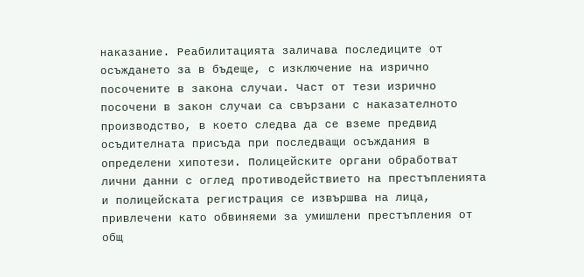наказание. Реабилитацията заличава последиците от осъждането за в бъдеще, с изключение на изрично посочените в закона случаи. Част от тези изрично посочени в закон случаи са свързани с наказателното производство, в което следва да се вземе предвид осъдителната присъда при последващи осъждания в определени хипотези. Полицейските органи обработват лични данни с оглед противодействието на престъпленията и полицейската регистрация се извършва на лица, привлечени като обвиняеми за умишлени престъпления от общ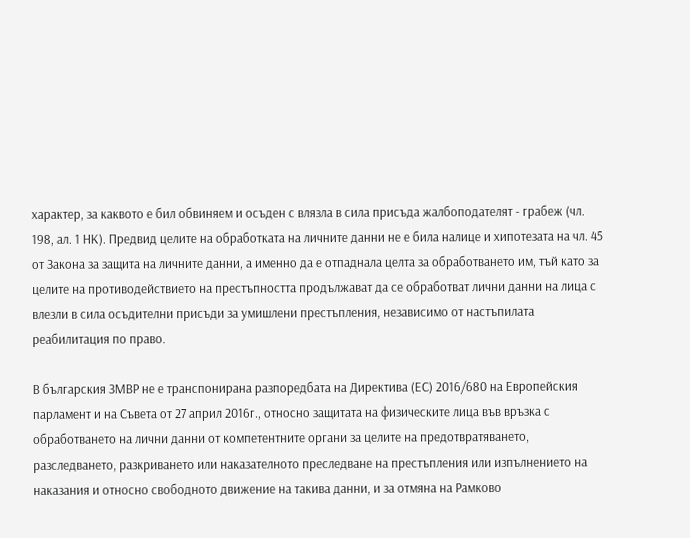характер, за каквото е бил обвиняем и осъден с влязла в сила присъда жалбоподателят - грабеж (чл. 198, ал. 1 НК). Предвид целите на обработката на личните данни не е била налице и хипотезата на чл. 45 от Закона за защита на личните данни, а именно да е отпаднала целта за обработването им, тъй като за целите на противодействието на престъпността продължават да се обработват лични данни на лица с влезли в сила осъдителни присъди за умишлени престъпления, независимо от настъпилата реабилитация по право.

В българския ЗМВР не е транспонирана разпоредбата на Директива (ЕС) 2016/680 на Европейския парламент и на Съвета от 27 април 2016г., относно защитата на физическите лица във връзка с обработването на лични данни от компетентните органи за целите на предотвратяването, разследването, разкриването или наказателното преследване на престъпления или изпълнението на наказания и относно свободното движение на такива данни, и за отмяна на Рамково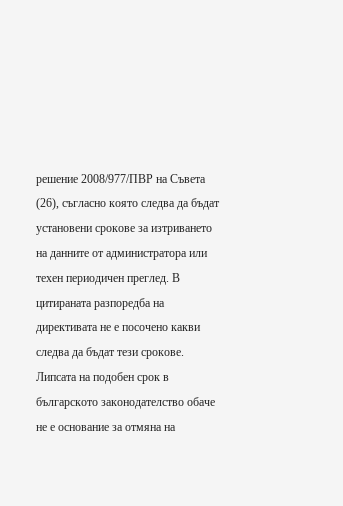решение 2008/977/ПВР на Съвета (26), съгласно която следва да бъдат установени срокове за изтриването на данните от администратора или техен периодичен преглед. В цитираната разпоредба на директивата не е посочено какви следва да бъдат тези срокове. Липсата на подобен срок в българското законодателство обаче не е основание за отмяна на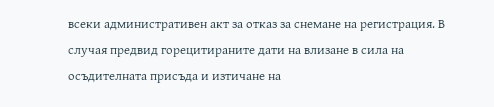всеки административен акт за отказ за снемане на регистрация. В случая предвид горецитираните дати на влизане в сила на осъдителната присъда и изтичане на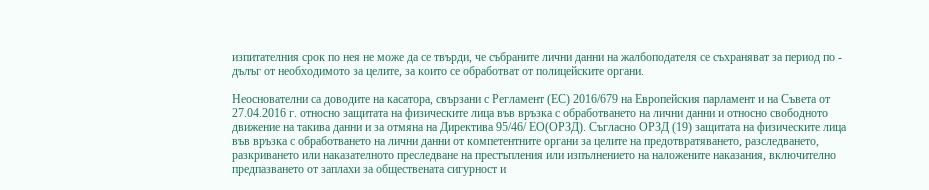изпитателния срок по нея не може да се твърди, че събраните лични данни на жалбоподателя се съхраняват за период по - дълъг от необходимото за целите, за които се обработват от полицейските органи.

Неоснователни са доводите на касатора, свързани с Регламент (ЕС) 2016/679 на Европейския парламент и на Съвета от 27.04.2016 г. относно защитата на физическите лица във връзка с обработването на лични данни и относно свободното движение на такива данни и за отмяна на Директива 95/46/ ЕО(ОРЗД). Съгласно ОРЗД (19) защитата на физическите лица във връзка с обработването на лични данни от компетентните органи за целите на предотвратяването, разследването, разкриването или наказателното преследване на престъпления или изпълнението на наложените наказания, включително предпазването от заплахи за обществената сигурност и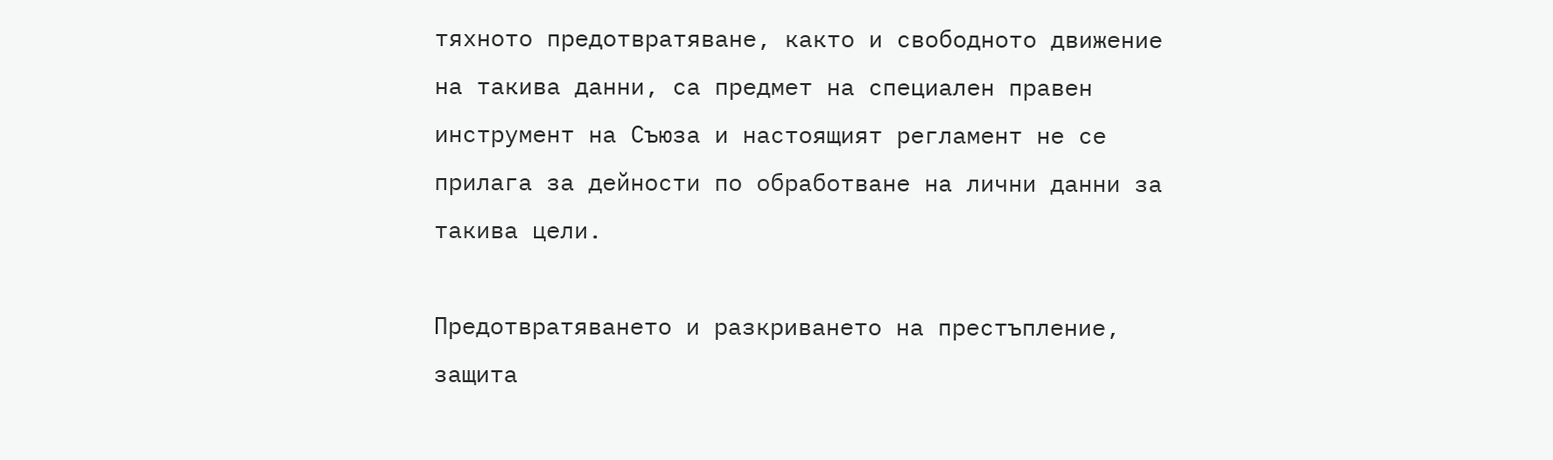тяхното предотвратяване, както и свободното движение на такива данни, са предмет на специален правен инструмент на Съюза и настоящият регламент не се прилага за дейности по обработване на лични данни за такива цели.

Предотвратяването и разкриването на престъпление, защита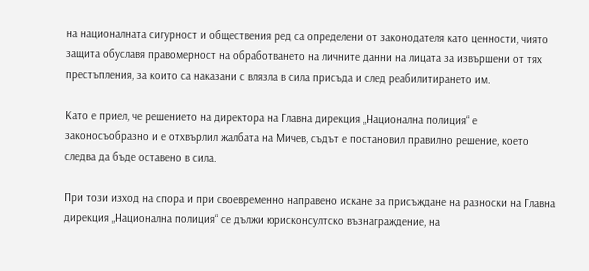на националната сигурност и обществения ред са определени от законодателя като ценности, чиято защита обуславя правомерност на обработването на личните данни на лицата за извършени от тях престъпления, за които са наказани с влязла в сила присъда и след реабилитирането им.

Като е приел, че решението на директора на Главна дирекция „Национална полиция“ е законосъобразно и е отхвърлил жалбата на Мичев, съдът е постановил правилно решение, което следва да бъде оставено в сила.

При този изход на спора и при своевременно направено искане за присъждане на разноски на Главна дирекция „Национална полиция“ се дължи юрисконсултско възнаграждение, на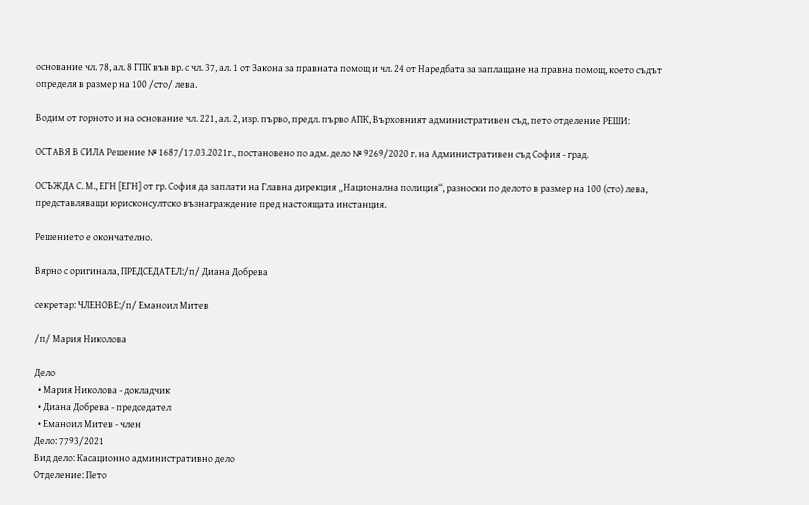основание чл. 78, ал. 8 ГПК във вр. с чл. 37, ал. 1 от Закона за правната помощ и чл. 24 от Наредбата за заплащане на правна помощ, което съдът определя в размер на 100 /сто/ лева.

Водим от горното и на основание чл. 221, ал. 2, изр. първо, предл. първо АПК, Върховният административен съд, пето отделение РЕШИ:

ОСТАВЯ В СИЛА Решение № 1687/17.03.2021г., постановено по адм. дело № 9269/2020 г. на Административен съд София - град.

ОСЪЖДА С. М., ЕГН [ЕГН] от гр. София да заплати на Главна дирекция „Национална полиция“, разноски по делото в размер на 100 (сто) лева, представляващи юрисконсултско възнаграждение пред настоящата инстанция.

Решението е окончателно.

Вярно с оригинала, ПРЕДСЕДАТЕЛ:/п/ Диана Добрева

секретар: ЧЛЕНОВЕ:/п/ Еманоил Митев

/п/ Мария Николова

Дело
  • Мария Николова - докладчик
  • Диана Добрева - председател
  • Еманоил Митев - член
Дело: 7793/2021
Вид дело: Касационно административно дело
Отделение: Пето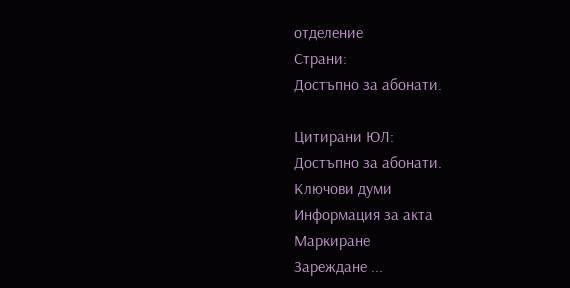отделение
Страни:
Достъпно за абонати.

Цитирани ЮЛ:
Достъпно за абонати.
Ключови думи
Информация за акта
Маркиране
Зареждане ...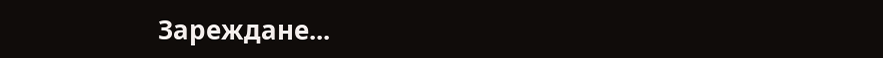Зареждане...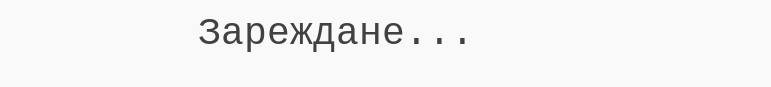Зареждане...